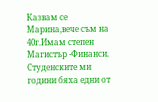Казвам се Марина,вече съм на 40г.Имам степен Магистър -Финанси. Студенските ми години бяха едни от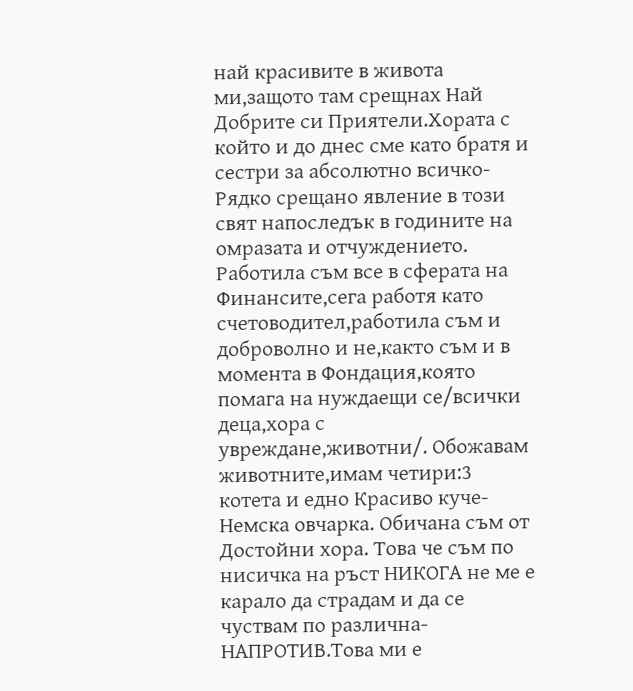най красивите в живота ми,защото там срещнах Най Добрите си Приятели.Хората с който и до днес сме като братя и сестри за абсолютно всичко-Рядко срещано явление в този свят напоследък в годините на омразата и отчуждението. Работила съм все в сферата на Финансите,сега работя като счетоводител,работила съм и доброволно и не,както съм и в момента в Фондация,която помага на нуждаещи се/всички деца,хора с увреждане,животни/. Обожавам животните,имам четири:3 котета и едно Красиво куче-Немска овчарка. Обичана съм от Достойни хора. Това че съм по нисичка на ръст НИКОГА не ме е карало да страдам и да се чуствам по различна-НАПРОТИВ.Това ми е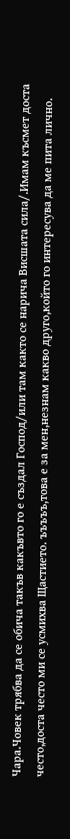Чара.Човек трябва да се обича такъв какъвто го е създал Господ/или там както се нарича Висшата сила/.Имам късмет доста често,доста често ми се усмихва Щастието. ъъъъъ,това е за мен,незнам какво друго,който го интересува да ме пита лично.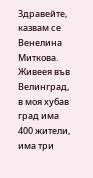Здравейте, казвам се Венелина Миткова. Живеея във Велинград, в моя хубав град има 400 жители, има три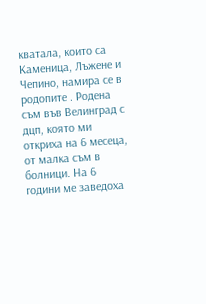кватала, които са Каменица, Лъжене и Чепино, намира се в родопите . Родена съм във Велинград с дцп, която ми откриха на 6 месеца, от малка съм в болници. На 6 години ме заведоха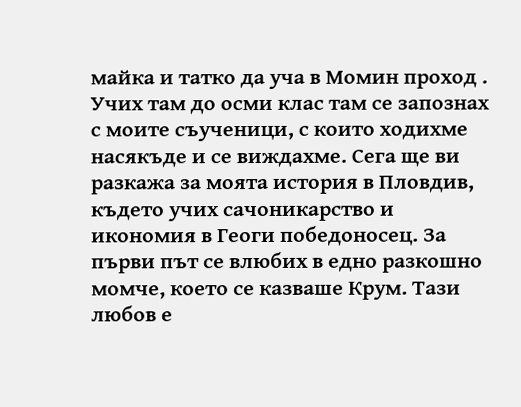майка и татко да уча в Момин проход . Учих там до осми клас там се запознах с моите съученици, с които ходихме насякъде и се виждахме. Сега ще ви разкажа за моята история в Пловдив, където учих сачоникарство и икономия в Геоги победоносец. За първи път се влюбих в едно разкошно момче, което се казваше Крум. Тази любов е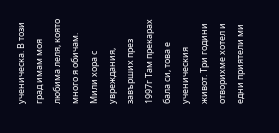ученическа. В този град имам моя любима леля, която много я обичам. Мили хора с увреждания, завърших през 1997г Там прекарах бала си, това е ученическия живот. Три години отворихме хотел и едни приятели ми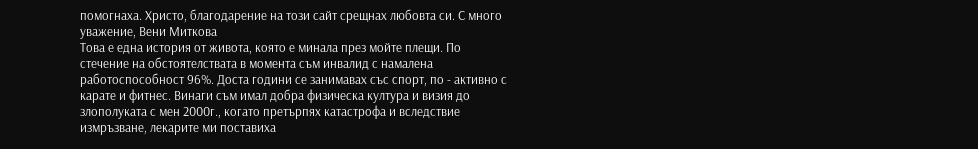помогнаха. Христо, благодарение на този сайт срещнах любовта си. С много уважение, Вени Миткова
Това е една история от живота, която е минала през мойте плещи. По стечение на обстоятелствата в момента съм инвалид с намалена работоспособност 96%. Доста години се занимавах със спорт, по - активно с карате и фитнес. Винаги съм имал добра физическа култура и визия до злополуката с мен 2000г., когато претърпях катастрофа и вследствие измръзване, лекарите ми поставиха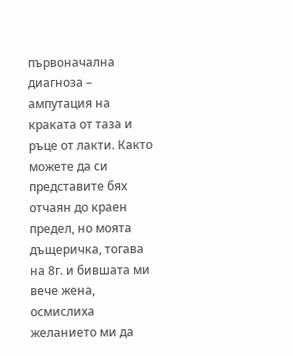първоначална диагноза – ампутация на краката от таза и ръце от лакти. Както можете да си представите бях отчаян до краен предел, но моята дъщеричка, тогава на 8г. и бившата ми вече жена, осмислихa желанието ми да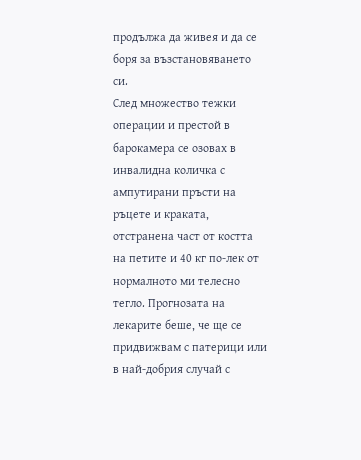продължа да живея и да се боря за възстановяването си.
След множество тежки операции и престой в барокамера се озовах в инвалидна количка с ампутирани пръсти на ръцете и краката, отстранена част от костта на петите и 40 кг по-лек от нормалното ми телесно тегло. Прогнозата на лекарите беше, че ще се придвижвам с патерици или в най-добрия случай с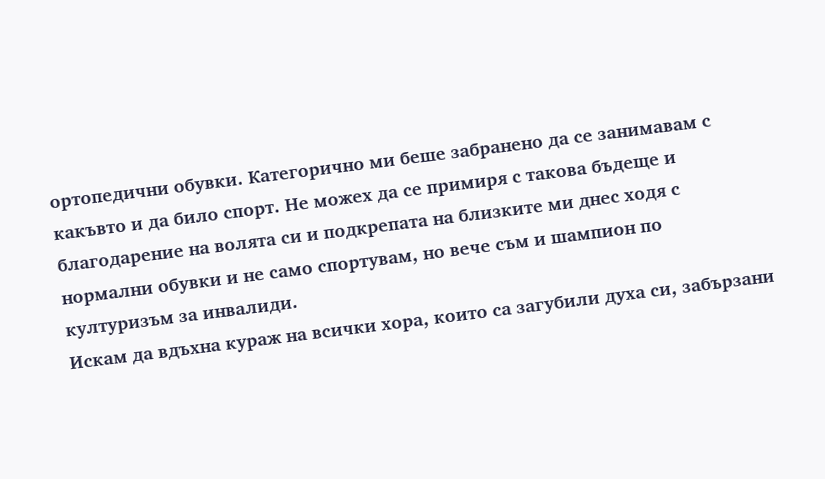ортопедични обувки. Категорично ми беше забранено да се занимавам с какъвто и да било спорт. Не можех да се примиря с такова бъдеще и благодарение на волята си и подкрепата на близките ми днес ходя с нормални обувки и не само спортувам, но вече съм и шампион по културизъм за инвалиди.
Искам да вдъхна кураж на всички хора, които са загубили духа си, забързани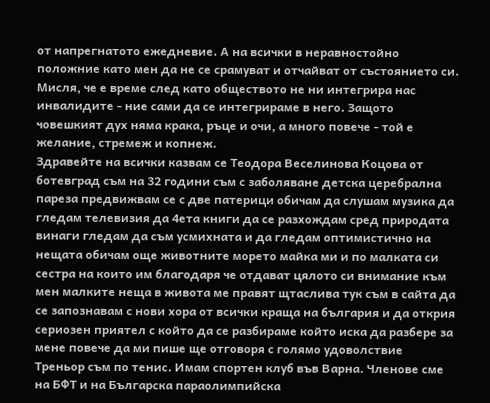от напрегнатото ежедневие. А на всички в неравностойно положние като мен да не се срамуват и отчайват от състоянието си. Мисля, че е време след като обществото не ни интегрира нас инвалидите - ние сами да се интегрираме в него. Защото човешкият дух няма крака, ръце и очи, а много повече - той е желание, стремеж и копнеж.
Здравейте на всички казвам се Теодора Веселинова Коцова от ботевград съм на 32 години съм с заболяване детска церебрална пареза предвижвам се с две патерици обичам да слушам музика да гледам телевизия да 4ета книги да се разхождам сред природата винаги гледам да съм усмихната и да гледам оптимистично на нещата обичам още животните морето майка ми и по малката си сестра на които им благодаря че отдават цялото си внимание към мен малките неща в живота ме правят щтаслива тук съм в сайта да се запознавам с нови хора от всички краща на българия и да открия сериозен приятел с който да се разбираме който иска да разбере за мене повече да ми пише ще отговоря с голямо удоволствие
Треньор съм по тенис. Имам спортен клуб във Варна. Членове сме на БФТ и на Българска параолимпийска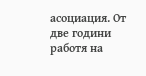асоциация. От две години работя на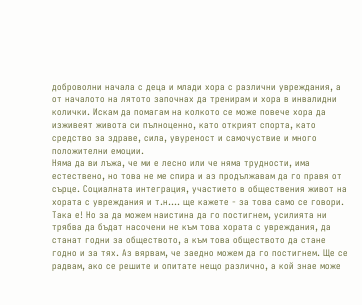доброволни начала с деца и млади хора с различни увреждания, а от началото на лятото започнах да тренирам и хора в инвалидни колички. Искам да помагам на колкото се може повече хора да изживеят живота си пълноценно, като открият спорта, като средство за здраве, сила, увуреност и самочуствие и много положителни емоции.
Няма да ви лъжа, че ми е лесно или че няма трудности, има естествено, но това не ме спира и аз продължавам да го правя от сърце. Социалната интеграция, участието в обществения живот на хората с увреждания и т.н.... ще кажете - за това само се говори. Така е! Но за да можем наистина да го постигнем, усилията ни трябва да бъдат насочени не към това хората с увреждания, да станат годни за обществото, а към това обществото да стане годно и за тях. Аз вярвам, че заедно можем да го постигнем. Ще се радвам, ако се решите и опитате нещо различно, а кой знае може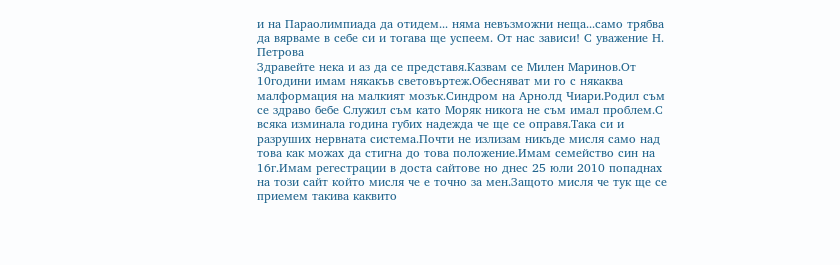и на Параолимпиада да отидем... няма невъзможни неща...само трябва да вярваме в себе си и тогава ще успеем. От нас зависи! С уважение Н. Петрова
Здравейте нека и аз да се представя.Казвам се Милен Маринов.От 10години имам някакъв световъртеж.Обесняват ми го с някаква малформация на малкият мозък.Синдром на Арнолд Чиари.Родил съм се здраво бебе Служил съм като Моряк никога не съм имал проблем.С всяка изминала година губих надежда че ще се оправя.Така си и разруших нервната система.Почти не излизам никъде мисля само над това как можах да стигна до това положение.Имам семейство син на 16г.Имам регестрации в доста сайтове но днес 25 юли 2010 попаднах на този сайт който мисля че е точно за мен.Защото мисля че тук ще се приемем такива каквито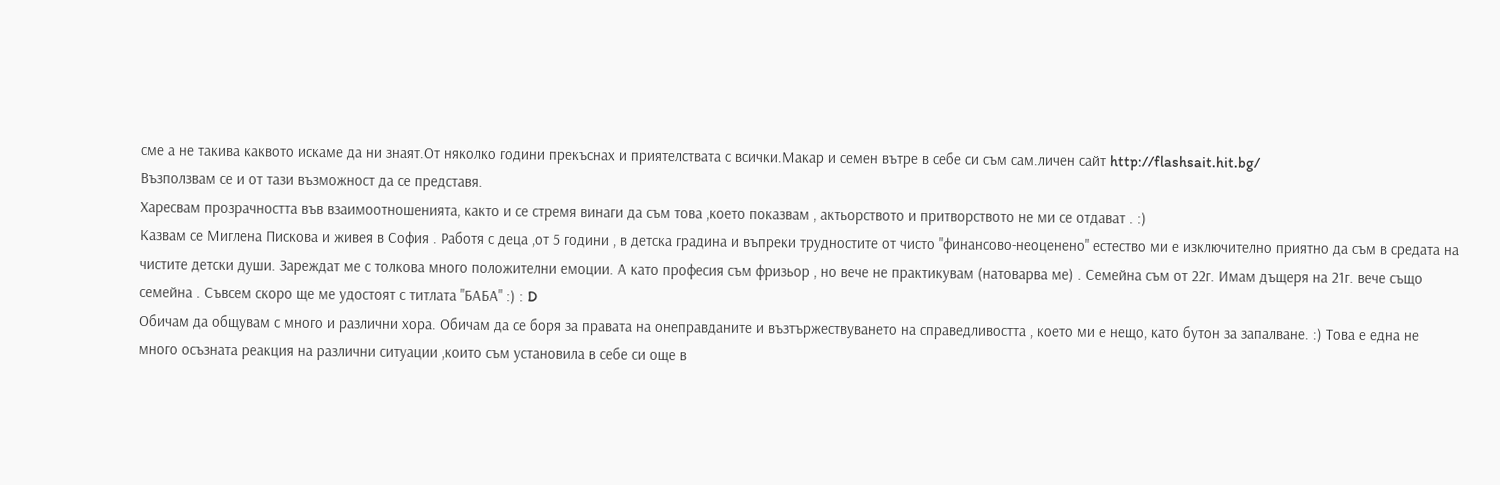сме а не такива каквото искаме да ни знаят.От няколко години прекъснах и приятелствата с всички.Макар и семен вътре в себе си съм сам.личен сайт http://flashsait.hit.bg/
Възползвам се и от тази възможност да се представя.
Харесвам прозрачността във взаимоотношенията, както и се стремя винаги да съм това ,което показвам , актьорството и притворството не ми се отдават . :)
Казвам се Миглена Пискова и живея в София . Работя с деца ,от 5 години , в детска градина и въпреки трудностите от чисто "финансово-неоценено" естество ми е изключително приятно да съм в средата на чистите детски души. Зареждат ме с толкова много положителни емоции. А като професия съм фризьор , но вече не практикувам (натоварва ме) . Семейна съм от 22г. Имам дъщеря на 21г. вече също семейна . Съвсем скоро ще ме удостоят с титлата "БАБА" :) : D
Обичам да общувам с много и различни хора. Обичам да се боря за правата на онеправданите и възтържествуването на справедливостта , което ми е нещо, като бутон за запалване. :) Това е една не много осъзната реакция на различни ситуации ,които съм установила в себе си още в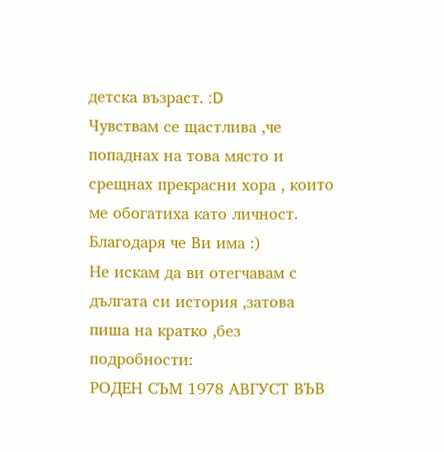детска възраст. :D
Чувствам се щастлива ,че попаднах на това място и срещнах прекрасни хора , които ме обогатиха като личност. Благодаря че Ви има :)
Не искам да ви отегчавам с дългата си история ,затова пиша на кратко ,без подробности:
РОДЕН СЪМ 1978 АВГУСТ ВЪВ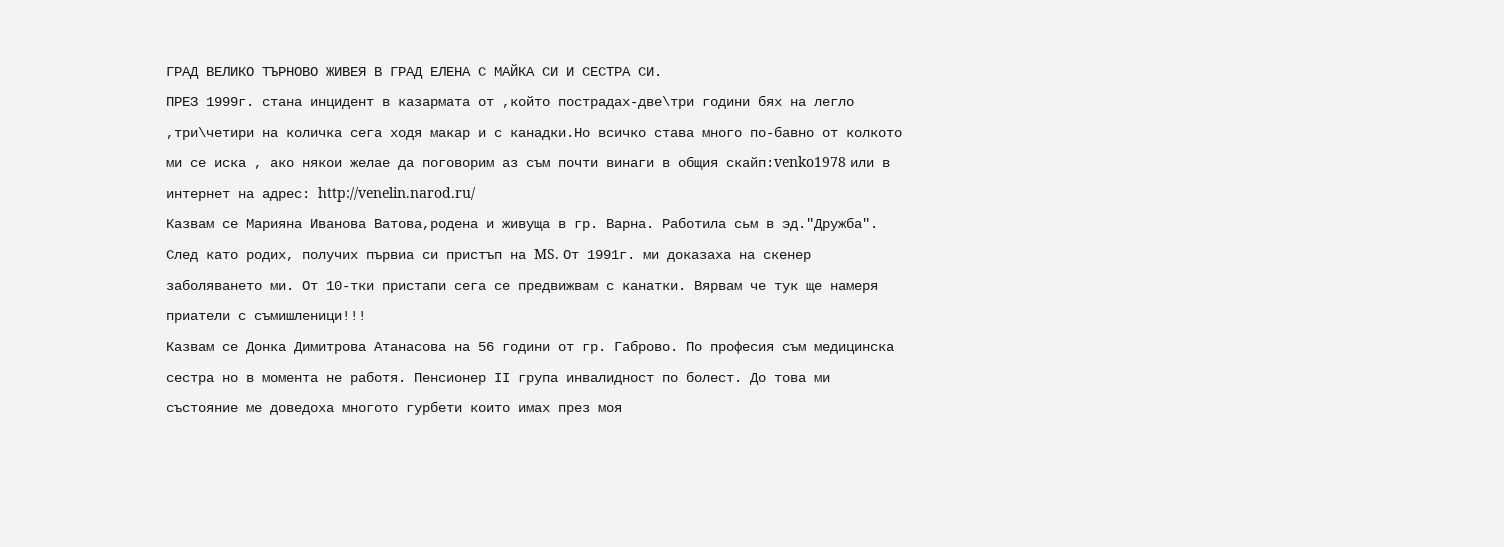ГРАД ВЕЛИКО ТЪРНОВО ЖИВЕЯ В ГРАД ЕЛЕНА С МАЙКА СИ И СЕСТРА СИ.
ПРЕЗ 1999г. стана инцидент в казармата от ,който пострадах-две\три години бях на легло ,три\четири на количка сега ходя макар и с канадки.Но всичко става много по-бавно от колкото ми се иска , ако някои желае да поговорим аз съм почти винаги в общия скайп:venko1978 или в интернет на адрес: http://venelin.narod.ru/
Казвам се Марияна Иванова Ватова,родена и живуща в гр. Варна. Работила сьм в эд."Дружба". След като родих, получих първиа си пристъп на MS. От 1991г. ми доказаха на скенер заболяването ми. От 10-тки пристапи сега се предвижвам с канатки. Вярвам че тук ще намеря приатели с съмишленици!!!
Казвам се Донка Димитрова Атанасова на 56 години от гр. Габрово. По професия съм медицинска сестра но в момента не работя. Пенсионер ІІ група инвалидност по болест. До това ми състояние ме доведоха многото гурбети които имах през моя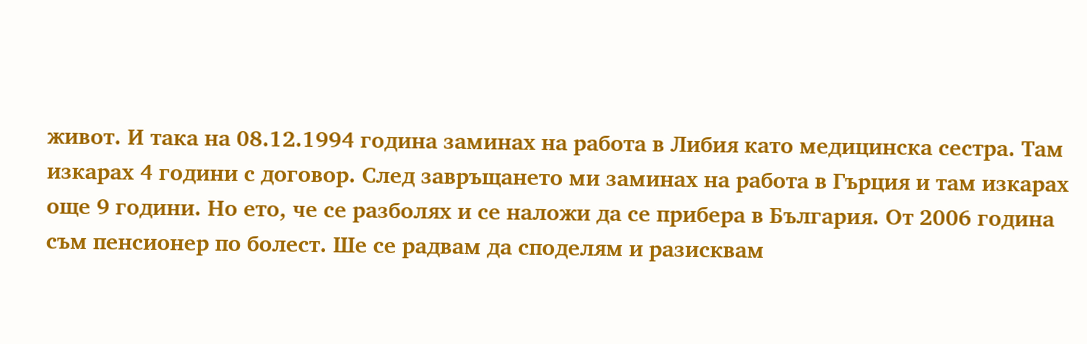живот. И така на 08.12.1994 година заминах на работа в Либия като медицинска сестра. Там изкарах 4 години с договор. След завръщането ми заминах на работа в Гърция и там изкарах още 9 години. Но ето, че се разболях и се наложи да се прибера в България. От 2006 година съм пенсионер по болест. Ше се радвам да споделям и разисквам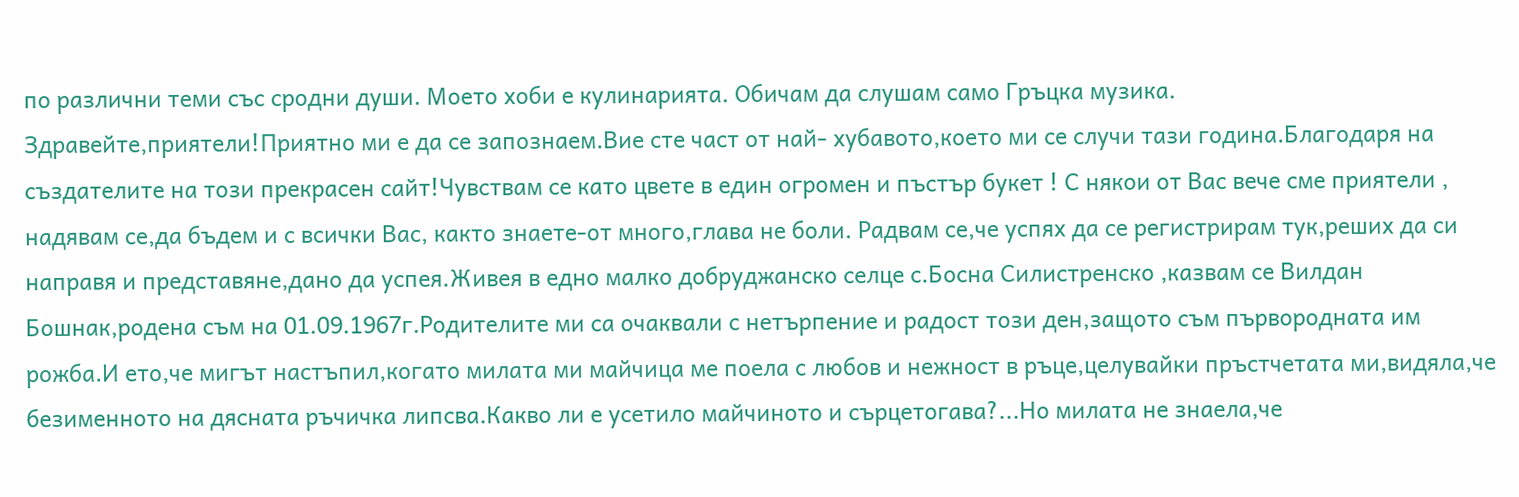по различни теми със сродни души. Моето хоби е кулинарията. Обичам да слушам само Гръцка музика.
Здравейте,приятели!Приятно ми е да се запознаем.Вие сте част от най- хубавото,което ми се случи тази година.Благодаря на създателите на този прекрасен сайт!Чувствам се като цвете в един огромен и пъстър букет ! С някои от Вас вече сме приятели , надявам се,да бъдем и с всички Вас, както знаете-от много,глава не боли. Радвам се,че успях да се регистрирам тук,реших да си направя и представяне,дано да успея.Живея в едно малко добруджанско селце с.Босна Силистренско ,казвам се Вилдан Бошнак,родена съм на 01.09.1967г.Родителите ми са очаквали с нетърпение и радост този ден,защото съм първородната им рожба.И ето,че мигът настъпил,когато милата ми майчица ме поела с любов и нежност в ръце,целувайки пръстчетата ми,видяла,че безименното на дясната ръчичка липсва.Какво ли е усетило майчиното и сърцетогава?...Но милата не знаела,че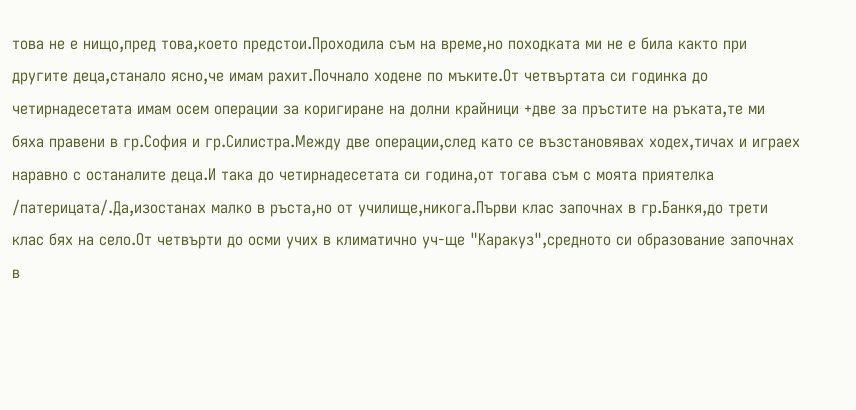това не е нищо,пред това,което предстои.Проходила съм на време,но походката ми не е била както при другите деца,станало ясно,че имам рахит.Почнало ходене по мъките.От четвъртата си годинка до четирнадесетата имам осем операции за коригиране на долни крайници +две за пръстите на ръката,те ми бяха правени в гр.София и гр.Силистра.Между две операции,след като се възстановявах ходех,тичах и играех наравно с останалите деца.И така до четирнадесетата си година,от тогава съм с моята приятелка /патерицата/.Да,изостанах малко в ръста,но от училище,никога.Първи клас започнах в гр.Банкя,до трети клас бях на село.От четвърти до осми учих в климатично уч-ще "Каракуз",средното си образование започнах в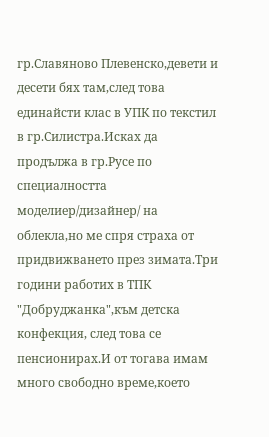гр.Славяново Плевенско,девети и десети бях там,след това единайсти клас в УПК по текстил в гр.Силистра.Исках да продължа в гр.Русе по специалността моделиер/дизайнер/ на облекла,но ме спря страха от придвижването през зимата.Три години работих в ТПК "Добруджанка",към детска конфекция, след това се пенсионирах.И от тогава имам много свободно време,което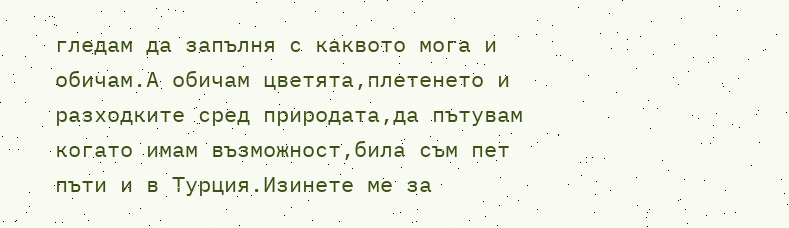гледам да запълня с каквото мога и обичам.А обичам цветята,плетенето и разходките сред природата,да пътувам когато имам възможност,била съм пет пъти и в Турция.Изинете ме за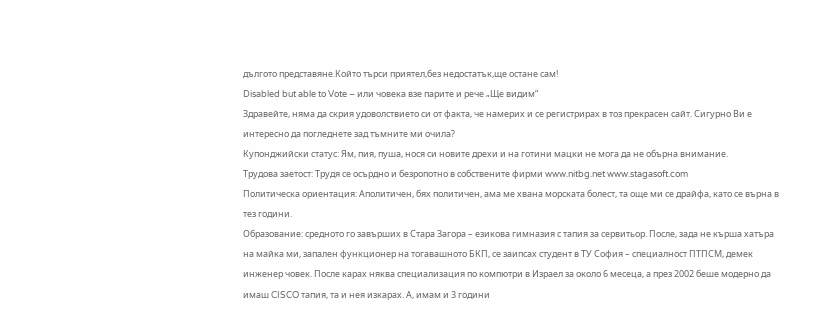дългото представяне.Който търси приятел,без недостатък,ще остане сам!
Disabled but able to Vote – или човека взе парите и рече „Ще видим“
Здравейте, няма да скрия удоволствието си от факта, че намерих и се регистрирах в тоз прекрасен сайт. Сигурно Ви е интересно да погледнете зад тъмните ми очила?
Купонджийски статус: Ям, пия, пуша, нося си новите дрехи и на готини мацки не мога да не обърна внимание.
Трудова заетост: Трудя се осърдно и безропотно в собствените фирми www.nitbg.net www.stagasoft.com
Политическа ориентация: Аполитичен, бях политичен, ама ме хвана морската болест, та още ми се драйфа, като се върна в тез години.
Образование: средното го завърших в Стара Загора – езикова гимназия с тапия за сервитьор. После, зада не кърша хатъра на майка ми, запален функционер на тогавашното БКП, се заипсах студент в ТУ София – специалност ПТПСМ, демек инженер човек. После карах няква специализация по компютри в Израел за около 6 месеца, а през 2002 беше модерно да имаш CISCO тапия, та и нея изкарах. А, имам и 3 години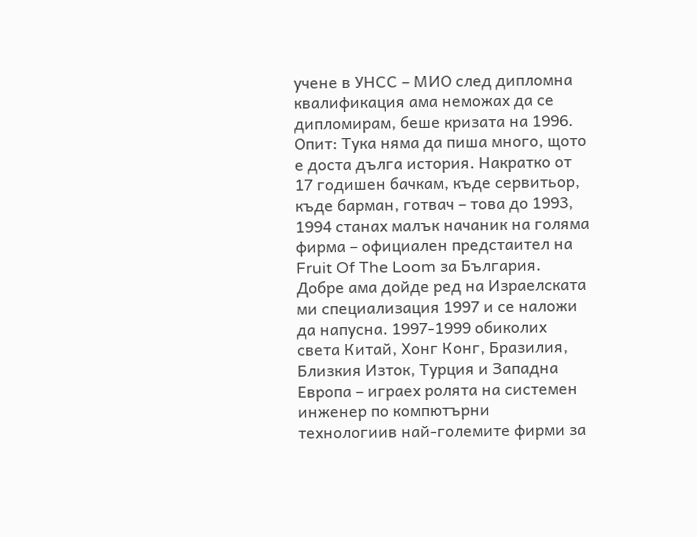учене в УНСС – МИО след дипломна квалификация ама неможах да се дипломирам, беше кризата на 1996.
Опит: Тука няма да пиша много, щото е доста дълга история. Накратко от 17 годишен бачкам, къде сервитьор, къде барман, готвач – това до 1993, 1994 станах малък начаник на голяма фирма – официален предстаител на Fruit Of The Loom за България. Добре ама дойде ред на Израелската ми специализация 1997 и се наложи да напусна. 1997-1999 обиколих света Китай, Хонг Конг, Бразилия, Близкия Изток, Турция и Западна Европа – играех ролята на системен инженер по компютърни технологиив най-големите фирми за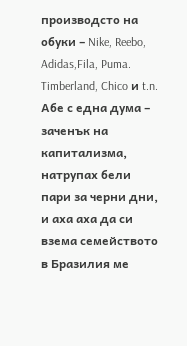производсто на обуки – Nike, Reebo, Adidas,Fila, Puma. Timberland, Chico и t.n. Абе с една дума – заченък на капитализма, натрупах бели пари за черни дни, и аха аха да си взема семейството в Бразилия ме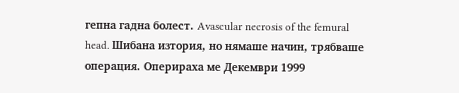гепна гадна болест. Avascular necrosis of the femural head. Шибана изтория, но нямаше начин, трябваше операция. Оперираха ме Декември 1999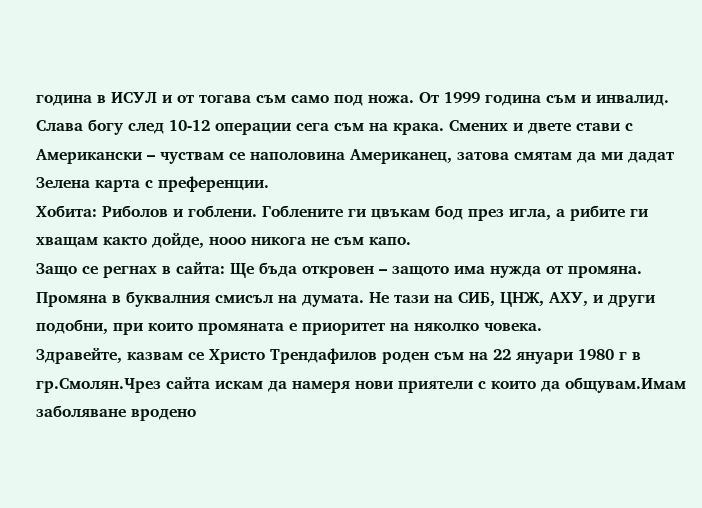година в ИСУЛ и от тогава съм само под ножа. От 1999 година съм и инвалид. Слава богу след 10-12 операции сега съм на крака. Смених и двете стави с Американски – чуствам се наполовина Американец, затова смятам да ми дадат Зелена карта с преференции.
Хобита: Риболов и гоблени. Гоблените ги цвъкам бод през игла, а рибите ги хващам както дойде, нооо никога не съм капо.
Защо се регнах в сайта: Ще бъда откровен – защото има нужда от промяна. Промяна в буквалния смисъл на думата. Не тази на СИБ, ЦНЖ, АХУ, и други подобни, при които промяната е приоритет на няколко човека.
Здравейте, казвам се Христо Трендафилов роден съм на 22 януари 1980 г в гр.Смолян.Чрез сайта искам да намеря нови приятели с които да общувам.Имам заболяване вродено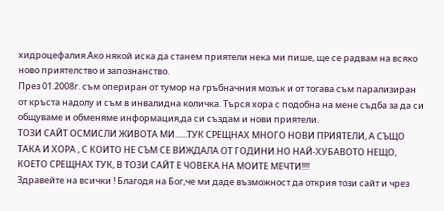хидроцефалия.Ако някой иска да станем приятели нека ми пише, ще се радвам на всяко ново приятелство и запознанство.
През 01.2008г. съм опериран от тумор на гръбначния мозък и от тогава съм парализиран от кръста надолу и съм в инвалидна количка. Търся хора с подобна на мене съдба за да си общуваме и обменяме информация,да си създам и нови приятели.
ТОЗИ САЙТ ОСМИСЛИ ЖИВОТА МИ......ТУК СРЕЩНАХ МНОГО НОВИ ПРИЯТЕЛИ, А СЪЩО ТАКА И ХОРА , С КОИТО НЕ СЪМ СЕ ВИЖДАЛА ОТ ГОДИНИ.НО НАЙ-ХУБАВОТО НЕЩО, КОЕТО СРЕЩНАХ ТУК, В ТОЗИ САЙТ Е ЧОВЕКА НА МОИТЕ МЕЧТИ!!!!
Здравейте на всички ! Благодя на Бог,че ми даде възможност да открия този сайт и чрез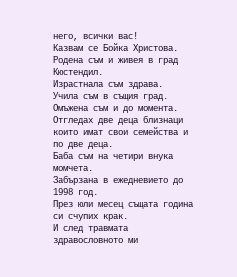него, всички вас!
Казвам се Бойка Христова.
Родена съм и живея в град Кюстендил.
Израстнала съм здрава.
Учила съм в същия град.
Омъжена съм и до момента.
Отгледах две деца близнаци които имат свои семейства и по две деца.
Баба съм на четири внука момчета.
Забързана в ежедневието до 1998 год.
През юли месец същата година си счупих крак.
И след травмата здравословното ми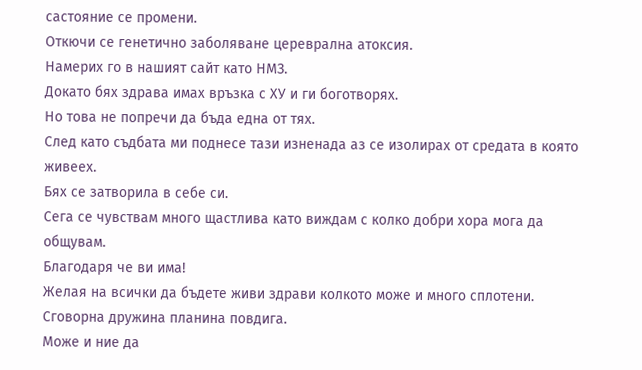састояние се промени.
Откючи се генетично заболяване цереврална атоксия.
Намерих го в нашият сайт като НМЗ.
Докато бях здрава имах връзка с ХУ и ги боготворях.
Но това не попречи да бъда една от тях.
След като съдбата ми поднесе тази изненада аз се изолирах от средата в която живеех.
Бях се затворила в себе си.
Сега се чувствам много щастлива като виждам с колко добри хора мога да общувам.
Благодаря че ви има!
Желая на всички да бъдете живи здрави колкото може и много сплотени. Сговорна дружина планина повдига.
Може и ние да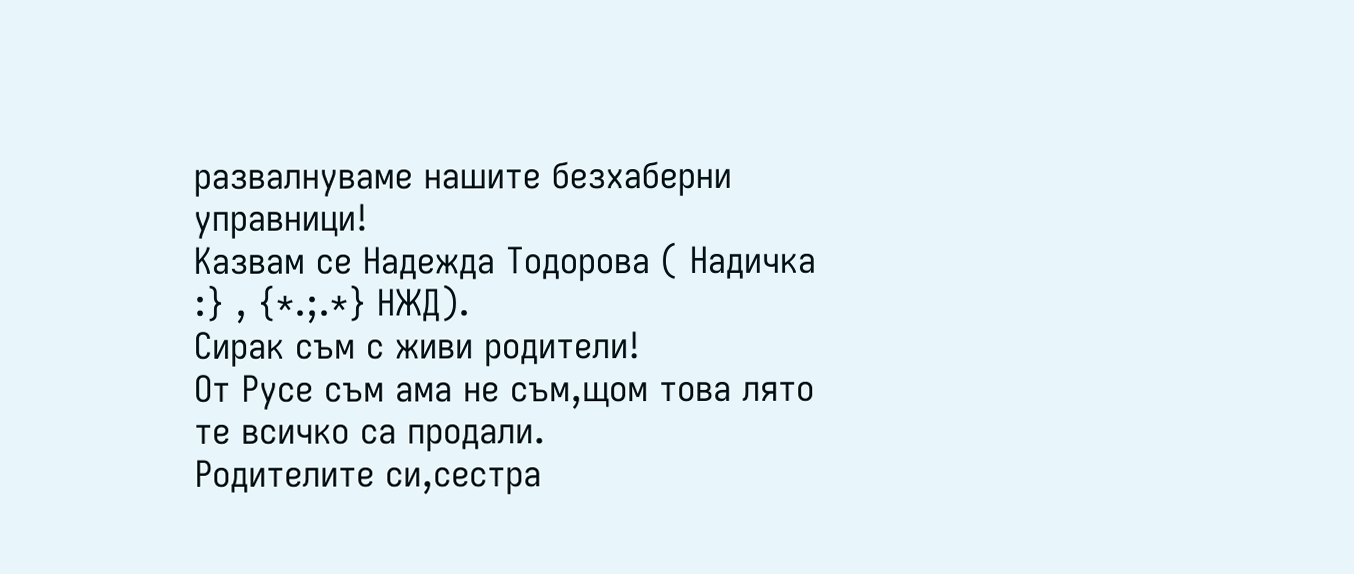развалнуваме нашите безхаберни управници!
Казвам се Надежда Тодорова ( Надичка :} , {*.;.*} НЖД).
Сирак съм с живи родители!
От Русе съм ама не съм,щом това лято те всичко са продали.
Родителите си,сестра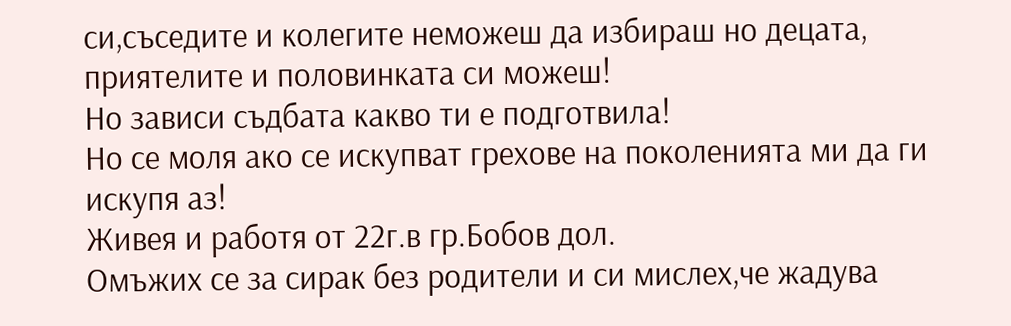си,съседите и колегите неможеш да избираш но децата, приятелите и половинката си можеш!
Но зависи съдбата какво ти е подготвила!
Но се моля ако се искупват грехове на поколенията ми да ги искупя аз!
Живея и работя от 22г.в гр.Бобов дол.
Омъжих се за сирак без родители и си мислех,че жадува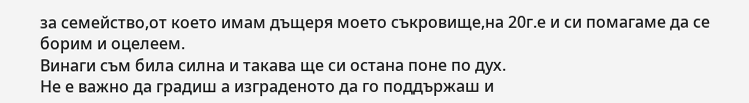за семейство,от което имам дъщеря моето съкровище,на 20г.е и си помагаме да се борим и оцелеем.
Винаги съм била силна и такава ще си остана поне по дух.
Не е важно да градиш а изграденото да го поддържаш и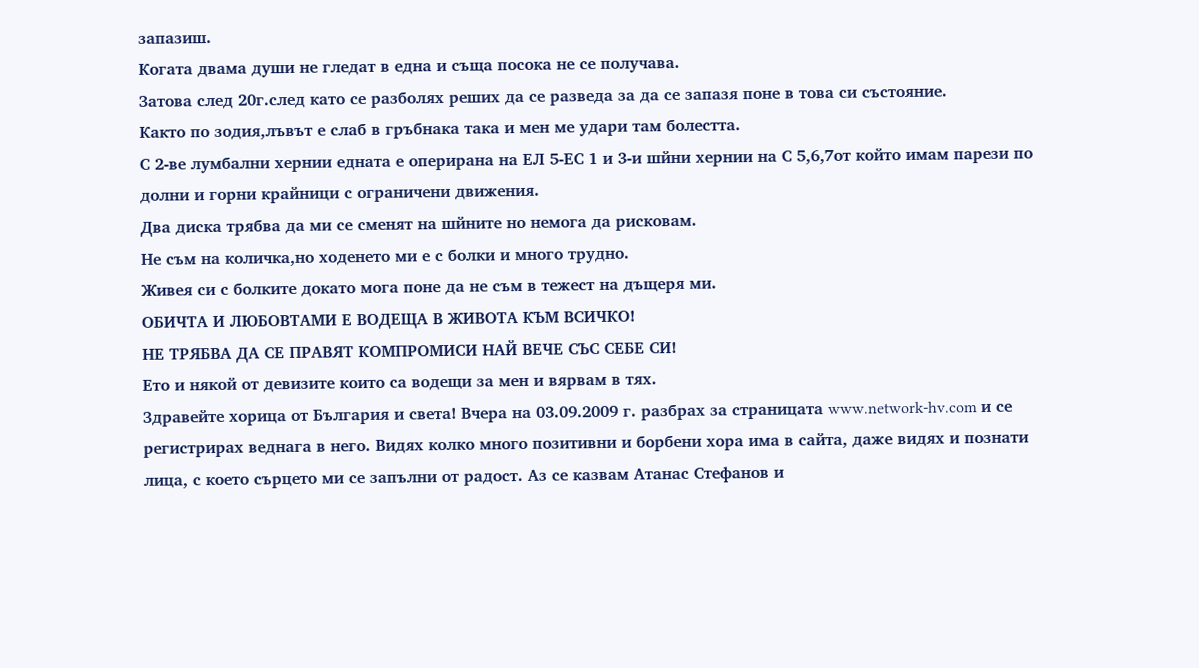запазиш.
Когата двама души не гледат в една и съща посока не се получава.
Затова след 20г.след като се разболях реших да се разведа за да се запазя поне в това си състояние.
Както по зодия,лъвът е слаб в гръбнака така и мен ме удари там болестта.
С 2-ве лумбални хернии едната е оперирана на ЕЛ 5-ЕС 1 и 3-и шйни хернии на С 5,6,7от който имам парези по долни и горни крайници с ограничени движения.
Два диска трябва да ми се сменят на шйните но немога да рисковам.
Не съм на количка,но ходенето ми е с болки и много трудно.
Живея си с болките докато мога поне да не съм в тежест на дъщеря ми.
ОБИЧТА И ЛЮБОВТАМИ Е ВОДЕЩА В ЖИВОТА КЪМ ВСИЧКО!
НЕ ТРЯБВА ДА СЕ ПРАВЯТ КОМПРОМИСИ НАЙ ВЕЧЕ СЪС СЕБЕ СИ!
Ето и някой от девизите които са водещи за мен и вярвам в тях.
Здравейте хорица от България и света! Вчера на 03.09.2009 г. разбрах за страницата www.network-hv.com и се регистрирах веднага в него. Видях колко много позитивни и борбени хора има в сайта, даже видях и познати лица, с което сърцето ми се запълни от радост. Аз се казвам Атанас Стефанов и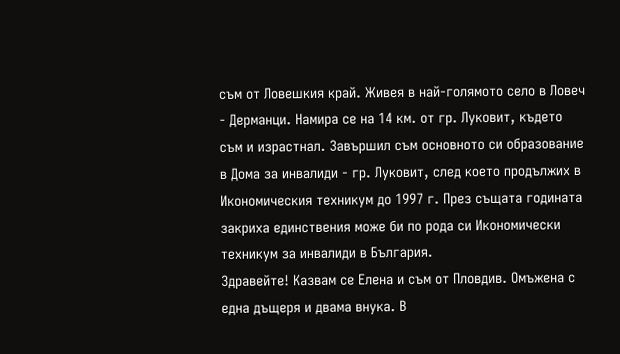съм от Ловешкия край. Живея в най-голямото село в Ловеч - Дерманци. Намира се на 14 км. от гр. Луковит, където съм и израстнал. Завършил съм основното си образование в Дома за инвалиди - гр. Луковит, след което продължих в Икономическия техникум до 1997 г. През същата годината закриха единствения може би по рода си Икономически техникум за инвалиди в България.
Здравейте! Казвам се Елена и съм от Пловдив. Омъжена с една дъщеря и двама внука. В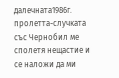далечната1986г. пролетта-случката със Чернобил ме сполетя нещастие и се наложи да ми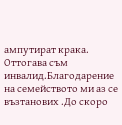ампутират крака. Оттогава съм инвалид.Благодарение на семейството ми аз се възтанових .До скоро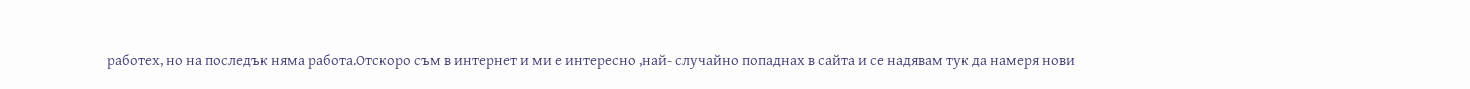работех, но на последък няма работа.Отскоро съм в интернет и ми е интересно ,най- случайно попаднах в сайта и се надявам тук да намеря нови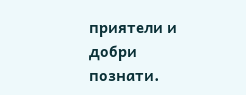приятели и добри познати.